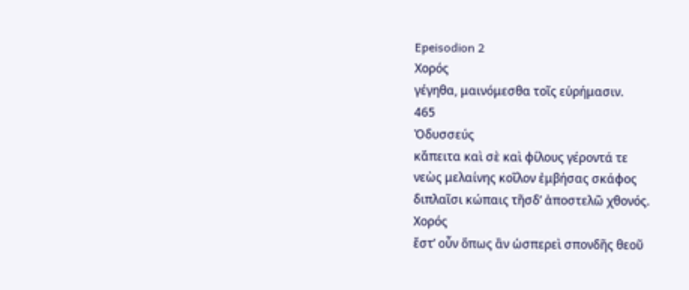Epeisodion 2
Χορός
γέγηθα, μαινόμεσθα τοῖς εὑρήμασιν.
465
Ὀδυσσεύς
κἄπειτα καὶ σὲ καὶ φίλους γέροντά τε
νεὼς μελαίνης κοῖλον ἐμβήσας σκάφος
διπλαῖσι κώπαις τῆσδ’ ἀποστελῶ χθονός.
Χορός
ἔστ’ οὖν ὅπως ἂν ὡσπερεὶ σπονδῆς θεοῦ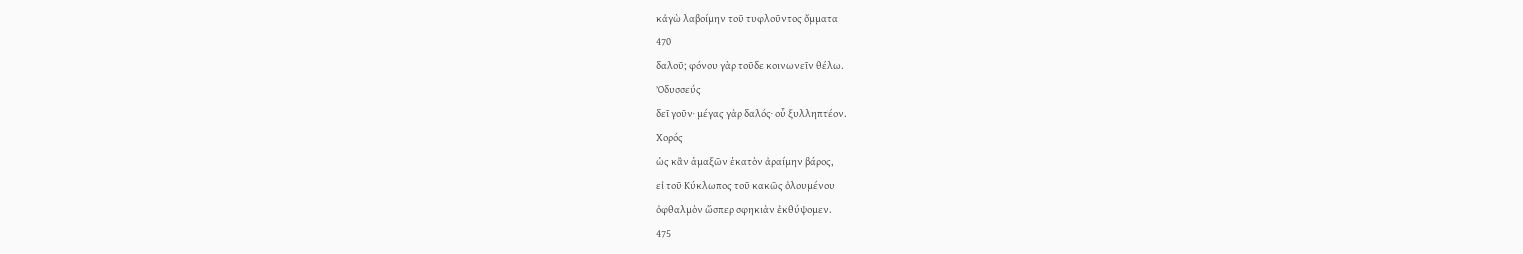κἀγὼ λαβοίμην τοῦ τυφλοῦντος ὄμματα
470
δαλοῦ; φόνου γὰρ τοῦδε κοινωνεῖν θέλω.
Ὀδυσσεύς
δεῖ γοῦν· μέγας γὰρ δαλός· οὗ ξυλληπτέον.
Χορός
ὡς κἂν ἁμαξῶν ἑκατὸν ἀραίμην βάρος,
εἰ τοῦ Κύκλωπος τοῦ κακῶς ὀλουμένου
ὀφθαλμὸν ὥσπερ σφηκιὰν ἐκθύψομεν.
475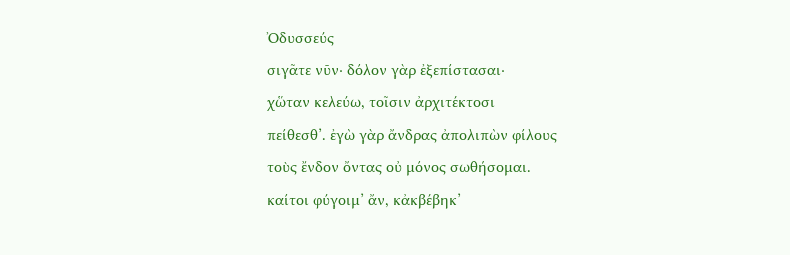Ὀδυσσεύς
σιγᾶτε νῦν· δόλον γὰρ ἐξεπίστασαι·
χὥταν κελεύω, τοῖσιν ἀρχιτέκτοσι
πείθεσθ’. ἐγὼ γὰρ ἄνδρας ἀπολιπὼν φίλους
τοὺς ἔνδον ὄντας οὐ μόνος σωθήσομαι.
καίτοι φύγοιμ’ ἄν, κἀκβέβηκ’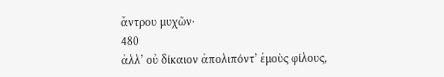ἄντρου μυχῶν·
480
ἀλλ’ οὐ δίκαιον ἀπολιπόντ’ ἐμοὺς φίλους,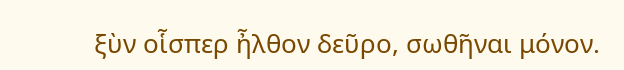ξὺν οἷσπερ ἦλθον δεῦρο, σωθῆναι μόνον.